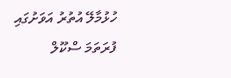ހުޅުމާލޭ އުތުރު އަވަށުގައި ފުރަތަމަ ސްކޫލް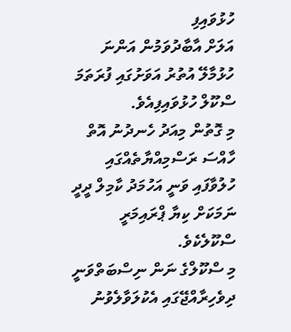ހުޅުވައިފި
އަލަށް އާބާދުވަމުން އަންނަ ހުޅުމާލޭ އުތުރު އަވަށުގައި ފުރަތަމަ ސްކޫލް ހުޅުވައިފިއެވެ.
މި ގޮތުން މިއަދު ހެނދުނު އޮތް ހާއްސަ ރަސްމިއްޔާތެއްގައި ހުލުވާފައި ވަނީ އަހުމަދު ކާމިލް ދީދީ ނަމަކަށް ކިޔާ ޕްރައިމަރީ ސްކޫލެކެވެ.
މި ސްކޫލްގެ ނަން ނިސްބަތްވަނީ ދިވެހިރާއްޖޭގައި އެކުލަވާލެވުނު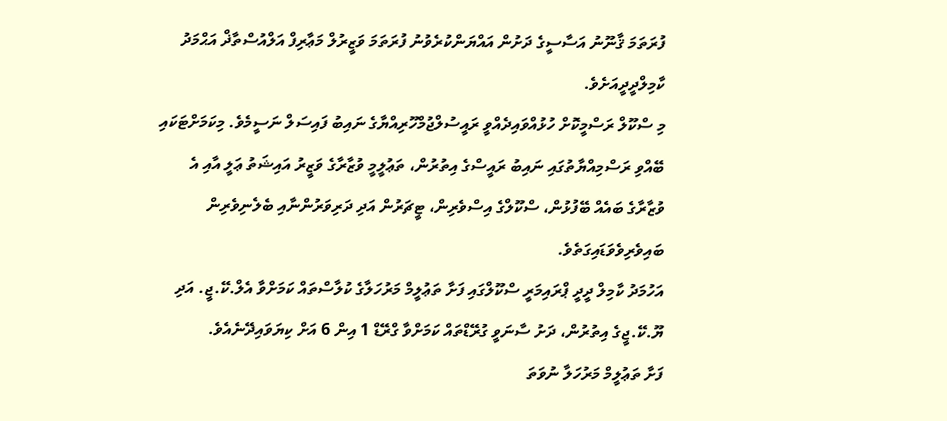ފުރަތަމަ ޤާނޫނު އަސާސީގެ ދަށުން އައްޔަންކުރެވުނު ފުރަތަމަ ވަޒީރުލް މަޢާރިފް އަލްއުސްތާޛް އަޙްމަދު ކާމިލްދީދީއަށެވެ.
މި ސްކޫލް ރަސްމީކޮށް ހުޅުއްވައިދެއްވީ ރައީސުލްޖުމްހޫރިއްޔާގެ ނައިބު ފައިސަލް ނަސީމެވެ. މިކަމަށްޓަކައި ބޭއްވި ރަސްމިއްޔާތުގައި ނައިބު ރައީސްގެ އިތުރުން، ތަޢުލީމީ ވުޒާރާގެ ވަޒީރު އައިޝަތު ޢަލީ އާއި އެ ވުޒާރާގެ ބައެއް ބޭފުޅުން، ސްކޫލްގެ އިސްވެރިން، ޓީޗަރުން އަދި ދަރިވަރުންނާއި ބެލެނިވެރިން ބައިވެރިވެވަޑައިގަތެވެ.
އަހުމަދު ކާމިލް ދީދީ ޕްރައިމަރީ ސްކޫލްގައި ފަށާ ތަޢުލީމް މަރުހަލާގެ ކުލާސްތައް ކަމަށްވާ އެލް.ކޭ.ޖީ. އަދި ޔޫ.ކޭ.ޖީގެ އިތުރުން، ދަށު ސާނަވީ ގުރޭޑްތައް ކަމަށްވާ ގްރޭޑް 1 އިން 6 އަށް ކިޔަވައިދޭނެއެވެ.
ފަށާ ތަޢުލީމް މަރުހަލާ ނުވަތަ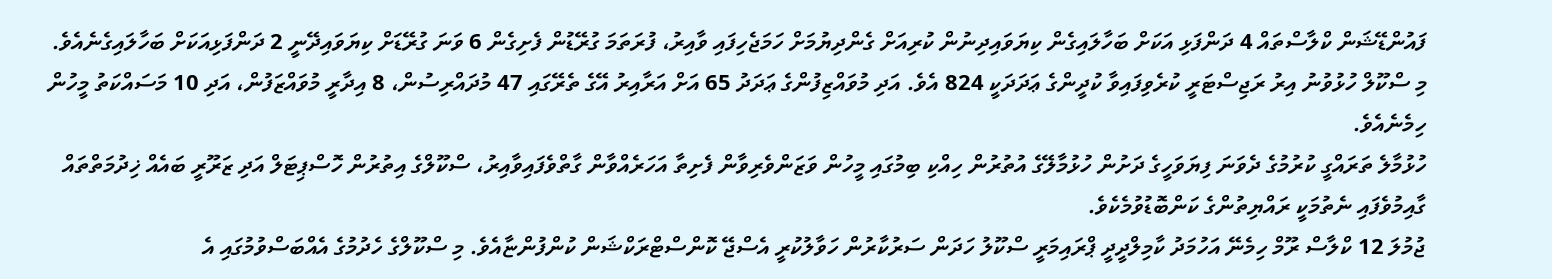ފައުންޑޭޝަން ކްލާސްތައް 4 ދަންފަޅި އަކަށް ބަހާލައިގެން ކިޔަވައިދިނުން ކުރިއަށް ގެންދިޔުމަށް ހަމަޖެހިފައި ވާއިރު، ފުރަތަމަ ގުރޭޑުން ފެށިގެން 6 ވަނަ ގުރޭޑަށް ކިޔަވައިދޭނީ 2 ދަންފަޅިއަކަށް ބަހާލައިގެނެއެވެ.
މި ސްކޫލް ހުޅުވުނު އިރު ރަޖިސްޓަރީ ކުރެވިފައިވާ ކުދީންގެ ޢަދަދަކީ 824 އެވެ. އަދި މުވައްޒިފުންގެ ޢަދަދު 65 އަށް އަރާއިރު އޭގެ ތެރޭގައި 47 މުދައްރިސުން، 8 އިދާރީ މުވައްޒަފުން، އަދި 10 މަސައްކަތު މީހުން ހިމެނެއެވެ.
ހުޅުމާލެ ތަރައްގީ ކުރުމުގެ ދެވަނަ ފިޔަވަހީގެ ދަށުން ހުޅުމާލޭގެ އުތުރުން ހިއްކި ބިމުގައި މީހުން ވަޒަންވެރިވާން ފެށިތާ އަހަރެއްވާން ގާތްވެފައިވާއިރު، ސްކޫލްގެ އިތުރުން ހޮސްޕިޓަލް އަދި ޒަރޫރީ ބައެއް ޚިދުމަތްތައް ގާއިމުވެފައި ނެތުމަކީ ރައްޔިތުންގެ ކަންބޮޑުވުމެކެވެ.
ޖުމުލަ 12 ކްލާސް ރޫމް ހިމެނޭ އަހުމަދު ކާމިލްދީދީ ޕްރައިމަރީ ސްކޫލު ހަދަން ސަރުކާރުން ހަވާލުކުރީ އެސްޖޭ ކޮންސްޓްރަކްޝަން ކުންފުންޏާއެވެ. މި ސްކޫލްގެ ހެދުމުގެ އެއްބަސްވުމުގައި އެ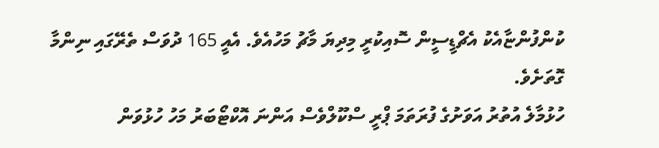ކުންފުންޏާއެކު އެޗްޑީސީން ސޮއިކުރީ މިދިޔަ މާޗު މަހުއެވެ. އެއީ 165 ދުވަސް ތެރޭގައި ނިންމާ ގޮތަށެވެ.
ހުޅުމާލެ އުތުރު އަވަށުގެ ފުރަތަމަ ޕްރީ ސްކޫލްވެސް އަންނަ އޮކްޓޯބަރު މަހު ހުޅުވަން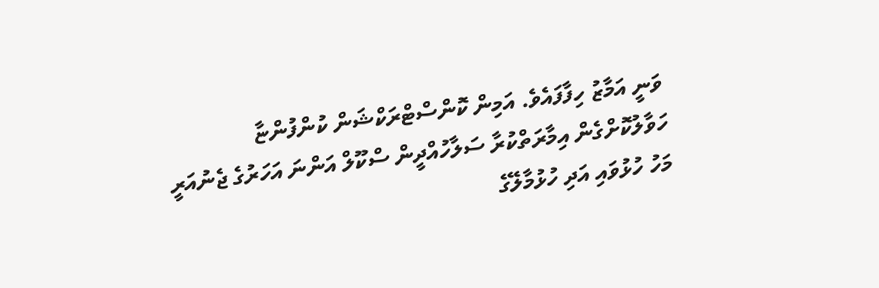ވަނީ އަމާޒު ހިފާފައެވެ. އަމިން ކޮންސްޓްރަކްޝަން ކުންފުންޏާ ހަވާލުކޮށްގެން އިމާރަތްކުރާ ސަލާހުއްދީން ސްކޫލް އަންނަ އަހަރުގެ ޖެނުއަރީ މަހު ހުޅުވައި އަދި ހުޅުމާލޭގެ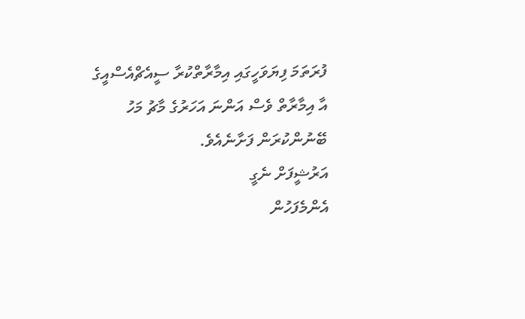ފުރަތަމަ ފިޔަވަހީގައި އިމާރާތްކުރާ ސީއެޗްއެސްއީގެ އާ އިމާރާތް ވެސް އަންނަ އަހަރުގެ މާޗު މަހު ބޭނުންކުރަން ފަށާނެއެވެ.
އަރުޝީފަށް ނެގީ
އެންމެފަހުން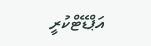އަޕްޑޭޓްކުރީ